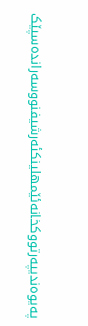په‌یوه‌ندیپه‌رتووکخانه‌ئێمهلینکئه‌رشیفنووسه‌رانده‌سپێک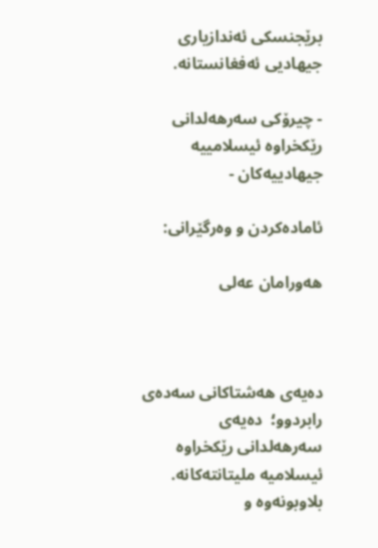برێجنسكی ئه‌ندازیاری جیهادیی ئه‌فغانستانه.

- چیرۆكی سه‌رهه‌لدانی رێكخراوه‌ ئیسلامییه‌‌ جیهادییه‌کان -

ئاماده‌کردن و وه‌رگێرانی:

هه‌ورامان عه‌لی



ده‌یه‌ی هه‌شتاکانی سه‌ده‌ی رابردوو؛  ده‌یه‌ی سه‌رهه‌لدانی رێکخراوه‌ ئیسلامیه‌ ملیتانته‌کانه. بلاوبونه‌وه‌ و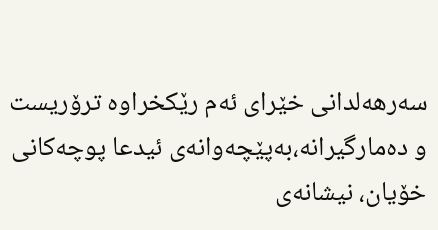سه‌رهه‌لدانی خێرای ئه‌م رێکخراوه‌ ترۆریست و ده‌مارگیرانه‌،به‌پێچه‌وانه‌ی ئیدعا پوچه‌کانی خۆیان، نیشانه‌ی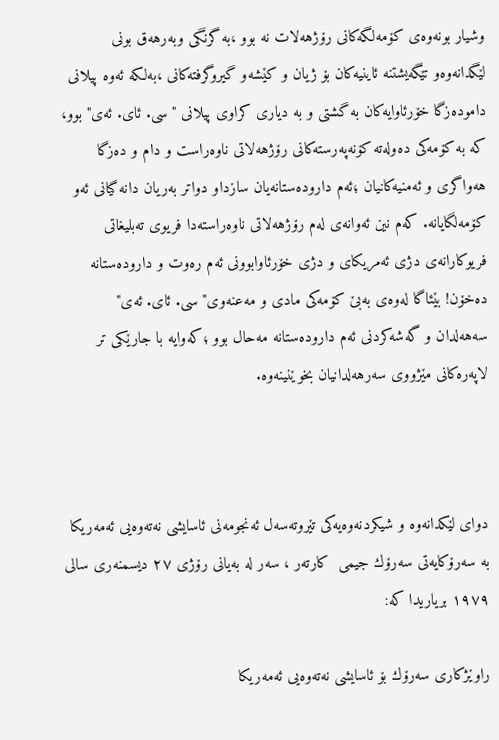وشیار بونه‌وه‌ی کۆمه‌لگه‌کانی رۆژهه‌لات نه‌ بوو ،به‌ گرنگی وبه‌رهه‌ق بونی لێگدانه‌وه‌و تێگه‌یشتنه‌ ئاینیه‌کان بۆ ژیان و کێشه‌و گیروگرفته‌کانی ،به‌لکه‌ ئه‌وه‌ پیلانی داموده‌زگا خۆرئاوایه‌کان به‌ گشتی و به‌ دیاری کراوی پیلانی "سی. ئای. ئه‌ی" بوو، که‌ به‌ کۆمه‌کی ده‌وله‌ته‌ کۆنه‌په‌رسته‌کانی رۆژهه‌لا‌تی ناوه‌راست و دام و ده‌زگا هه‌واگری و ئه‌منیه‌کانیان ؛ئه‌م داروده‌ستانه‌یان سازداو دواتر به‌ریان دانه‌ گیانی ئه‌و کۆمه‌لگایانه‌. که‌م نین ئه‌وانه‌ی له‌م رۆژهه‌لاتی ناوه‌راسته‌دا فریوی ته‌بلیغاتی فریوکارانه‌ی دژی ئه‌مریکای و دژی خۆرئاوابوونی ئه‌م ره‌وت و داروده‌ستانه‌ ده‌خۆن! بێئاگا له‌وه‌ی به‌بێ کۆمه‌کی مادی و مه‌عنه‌وی" سی. ئای. ئه‌ی"  سه‌هه‌لدان و گه‌شه‌کردنی ئه‌م داروده‌ستانه‌ مه‌حال بوو ؛که‌وایه‌ با جارێکی تر لاپه‌ره‌کانی مێژووی سه‌رهه‌لدانیان بخوێنینه‌وه‌.



دوای لێكدانه‌وه‌ و شیكردنه‌وه‌یه‌كی تێروته‌سه‌ل ئه‌نجومه‌نی ئاسایشی نه‌ته‌وه‌یی ئه‌مه‌ریكا به‌ سه‌رۆكایه‌تی سه‌رۆك جیمی  كارته‌ر ، سه‌ر له‌ به‌یانی رۆژی ٢٧ دیسمنه‌ری سالی ١٩٧٩ بریاریدا كه‌:

راوێژكاری سه‌رۆك بۆ ئاسایشی نه‌ته‌وه‌یی ئه‌مه‌ریكا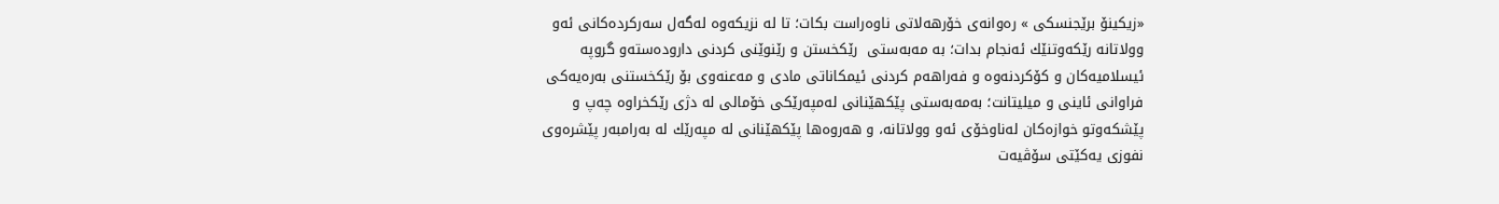«زیكینۆ برێجنسكی » ره‌وانه‌ی خۆرهه‌لاتی ناوه‌راست بكات؛ تا له‌ نزیكه‌وه‌ له‌گه‌ل سه‌ركرده‌كانی ئه‌و وولاتانه‌ رێكه‌وتنێك ئه‌نجام بدات؛ به‌ مه‌به‌ستی  رێكخستن و رێنوێنی كردنی داروده‌سته‌و گروپه‌ ئیسلامیه‌كان و كۆكردنه‌وه‌ و فه‌راهه‌م كردنی ئیمكاناتی مادی و مه‌عنه‌وی بۆ رێكخستنی به‌ره‌یه‌كی فراوانی ئاینی و میلیتانت؛ به‌مه‌به‌ستی پێکهێنانی له‌مپه‌رێکی خۆمالی له‌ دژی رێكخراوه‌ چه‌پ و پێشكه‌وتو خوازه‌كان له‌ناوخۆی ئه‌و وولاتانه،‌ و هه‌روه‌ها پێكهێنانی له‌ مپه‌رێك له‌ به‌رامبه‌ر پێشره‌وی نفوزی یه‌كێتی سۆڤیه‌ت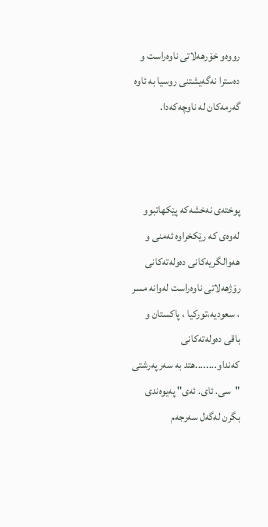رووه‌و خۆرهه‌لاتی ناوه‌راست و ده‌سترا نه‌گه‌یشتنی روسیا به‌ ئاوه‌ گه‌رمه‌كان له‌ ناوچه‌كه‌‌دا.



پوخته‌ی نه‌خشه‌كه‌ پێكهاتبوو له‌وه‌ی كه‌ رێكخراوه‌ ئه‌منی و هه‌والگریه‌كانی ده‌وله‌ته‌كانی رۆژهه‌لاتی ناوه‌راست له‌وانه‌ مسر ، سعودیه‌،تورکیا ، پاكستان و باقی ده‌وله‌ته‌کانی که‌نداو........هتد به‌ سه‌رپه‌رشتی "سی. ئای. ئه‌ی" په‌یوه‌ندی بگرن له‌گه‌ل سه‌رجه‌م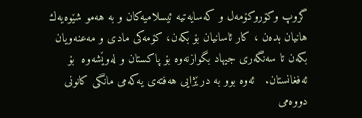گروپ وكۆروكۆمه‌ل و كه‌سایه‌تیه‌ ئیسلامیه‌كان و به‌ هه‌مو شێوه‌یه‌ك هانیان بده‌ن ، كار ئاسانیان بۆ بكه‌ن، كۆمه‌كی مادی و مه‌عنه‌ویان بكه‌ن تا سه‌نگه‌ری جیهاد بگوازنه‌وه‌ بۆ پاكستان و له‌وێشه‌وه‌  بۆ ئه‌فغانستان.   ئه‌وه‌ بوو به‌ درێژایی هه‌فته‌ی یه‌كه‌می مانگی كانونی دووه‌می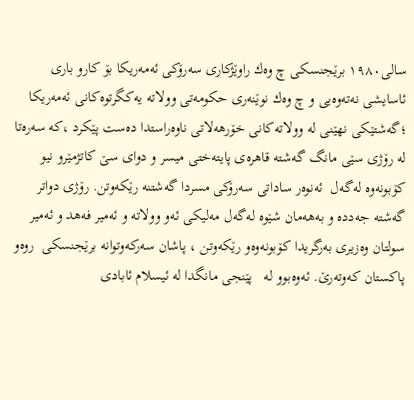سالی١٩٨٠ برێجنسكی چ وه‌ك راوێژكاری سه‌رۆكی ئه‌مه‌ریكا بۆ كارو باری ئاسایشی نه‌ته‌وه‌یی و چ وه‌ك نوێنه‌ری حكومه‌تی وولاته‌ یه‌كگرتوه‌كانی ئه‌مه‌ریكا ؛گه‌شتێكی نهێنی له‌ وولاته‌كانی خۆرهه‌لاتی ناوه‌راستدا ده‌ست پێكرد ،كه‌ سه‌ره‌تا له‌ رۆژی سێی مانگ گه‌شته‌ قاهره‌ی پایته‌ختی میسر و دوای سێ كاتژمێرو نیو كۆبونه‌وه‌ له‌گه‌ل  ئه‌نوه‌ر ساداتی سه‌رۆكی مسردا گه‌شتنه‌ رێكه‌وتن. رۆژی دواتر گه‌شته‌ جه‌دده‌ و به‌هه‌مان شێوه‌ له‌گه‌ل مه‌لیكی ئه‌و وولاته‌ و ئه‌میر فه‌هد و ئه‌میر سولتان وه‌زیری به‌رگریدا كۆبونه‌وه‌و رێكه‌وتن ، پاشان سه‌ركه‌وتوانه‌ برێجنسكی  روه‌و پاكستان كه‌وته‌رێ. ئه‌وه‌بوو له‌   پێنجی مانگدا له ‌ئیسلام ئابادی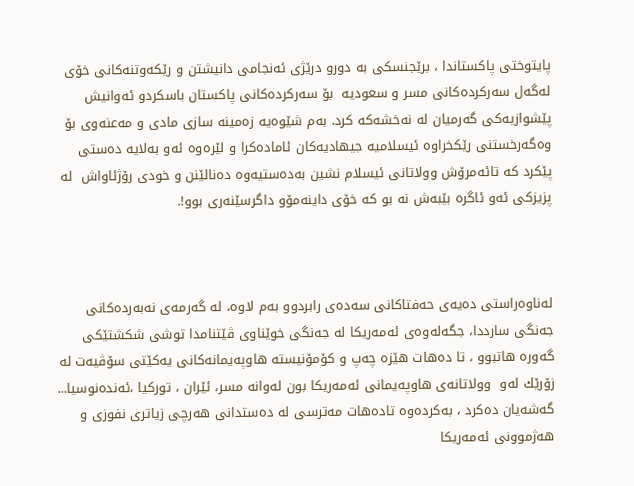پایتوختی پاكستاندا ، برێجنسكی به‌ دورو درێژی ئه‌نجامی دانیشتن و رێكه‌وتنه‌كانی خۆی له‌گه‌ل سه‌ركرده‌كانی مسر و سعودیه‌  بۆ سه‌ركرده‌كانی پاكستان باسكردو ئه‌وانیش پێشوازیه‌كی گه‌رمیان له‌ نه‌خشه‌كه‌ كرد. به‌م شێوه‌یه‌ زه‌مینه‌ سازی مادی و مه‌عنه‌وی بۆ وه‌گه‌رخستنی رێكخراوه‌ ئیسلامیه‌ جیهادیه‌كان ئاماده‌كرا و لێره‌وه‌ ئه‌و به‌لایه‌ ده‌ستی پێكرد كه‌ تائه‌مرۆش وولاتانی ئیسلام نشین به‌ده‌ستیه‌وه‌ ده‌نالێنن و خودی رۆژئاواش  له‌ پزیزكی ئه‌و ئاگره‌ بێبه‌ش نه‌ بو كه‌ خۆی داینه‌مۆو داگرسێنه‌ری بوو!.



له‌ناوه‌راستی ده‌یه‌ی حه‌فتاكانی سه‌ده‌ی رابردوو به‌م لاوه‌، له‌ گه‌رمه‌ی نه‌به‌رده‌كانی جه‌نگی سارددا، جگه‌له‌وه‌ی ئه‌مه‌ریكا له‌ جه‌نگی خوێناوی ڤێتنامدا توشی شكشتێكی گه‌وره‌ هاتبوو ، تا ده‌هات هێزه‌ چه‌پ و كۆمۆنیسته‌ هاوپه‌یمانه‌كانی یه‌كێتی سۆڤیه‌ت له‌  زۆرێك له‌و  وولاتانه‌ی هاوپه‌یمانی ئه‌مه‌ریكا بون له‌وانه‌ مسر، ئێران ، توركیا ،ئه‌نده‌نوسیا... گه‌شه‌یان ده‌كرد ، به‌كرده‌وه‌ تاده‌هات مه‌ترسی له‌ ده‌ستدانی هه‌رچی زیاتری نفوزی و هه‌ژموونی ئه‌مه‌ریكا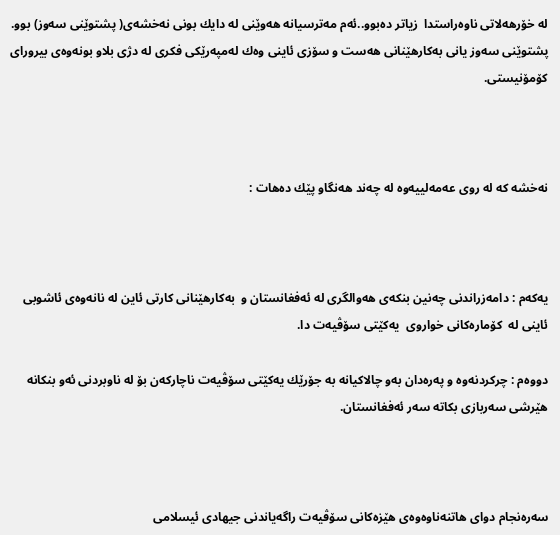له‌ خۆرهه‌لاتی ناوه‌راستدا  زیاتر ده‌بوو..ئه‌م مه‌ترسیانه‌ هه‌وێنی له‌ دایك بونی نه‌خشه‌ی( پشتوێنی سه‌وز) بوو. پشتوێنی سه‌وز یانی به‌كارهێنانی هه‌ست و سۆزی ئاینی وه‌ك له‌مپه‌رێكی فكری له‌ دژی بلاو بونه‌وه‌ی بیرورای كۆمۆنیستی.



نه‌خشه كه‌ له‌ روی عه‌مه‌لییه‌وه‌ له‌ چه‌ند هه‌نگاو پێك ده‌هات ‌:



یه‌كه‌م : دامه‌زراندنی چه‌نین بنكه‌ی هه‌و‌الگری له‌ ئه‌فغانستان و  به‌كارهێنانی كارتی ئاین له نانه‌وه‌ی ئاشوبی ئاینی له‌ ‌ كۆماره‌كانی خواروی  یه‌كێتی سۆڤیه‌ت دا.

دووه‌م : چركردنه‌وه‌ و په‌ره‌دان به‌و چالاكیانه‌ به‌ جۆرێك یه‌كێتی سۆڤیه‌ت ناچاركه‌ن بۆ له‌ ناوبردنی ئه‌و بنكانه‌ هێرشی سه‌ربازی بكاته‌ سه‌ر ئه‌فغانستان.



سه‌ره‌نجام دوای هاتنه‌ناوه‌وه‌ی هێزه‌كانی سۆڤیه‌ت راگه‌یاندنی جیهادی ئیسلامی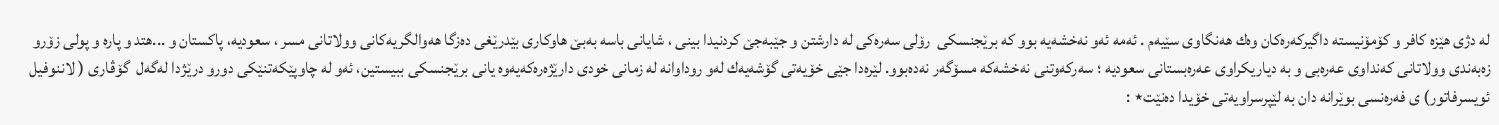له‌ دژی هێزه‌ كافر و كۆمۆنیسته‌ داگیركه‌ره‌كان وه‌ك هه‌نگاوی سێیه‌م . ئه‌مه‌ ئه‌و نه‌خشه‌یه‌ بوو كه‌ برێجنسكی  رۆلی سه‌ره‌كی له‌ دارشتن و جێبه‌جێ كردنیدا بینی ، شایانی باسه‌ به‌بێ هاوكاری بێدرێغی ده‌زگا هه‌والگریه‌كانی وولاتانی مسر ، سعودیه‌، پاكستان و ...هتد و پاره‌ و پولی زۆرو زه‌به‌ندی وولاتانی كه‌نداوی عه‌ره‌بی و به‌ دیاریكراوی عه‌ره‌بستانی سعودیه‌ ؛ سه‌ركه‌وتنی نه‌خشه‌كه‌ مسۆگه‌ر نه‌ده‌بوو. لێره‌دا جێی خۆیه‌تی گۆشه‌یه‌ك له‌و روداوانه‌ له‌ زمانی خودی دارێژه‌ره‌كه‌یه‌وه‌ یانی برێجنسكی ببیستین، ئه‌و له‌ چاوپێكه‌تنێكی دورو درێژدا له‌گه‌ل  گۆڤاری ( لاننوفیل ئویسرفاتور) ی فه‌ره‌نسی بوێرانه‌ دان به‌ لێپرسراویه‌تی خۆیدا ده‌نێت٭ :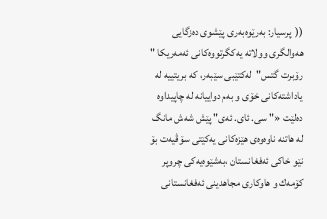((  پرسیار: به‌رێوه‌به‌ری پێشوی ده‌زگایی هه‌والگری وولاته‌ یه‌كگرتووه‌كانی ئه‌مه‌ریكا " رۆبرت گتس"  له‌كتێبی سێبه‌ر، كه ‌بریتییه‌ له‌ یاداشته‌كانی خۆی و به‌م دواییانه‌ له‌ چاپیداوه‌ ده‌لێت «" سی. ئای. ئه‌ی" پێش شه‌ش مانگ له‌ هاتنه ‌ناوه‌وه‌ی هێزه‌كانی یه‌كێتی سۆڤیه‌ت بۆ نێو خاكی ئه‌فغانستان ،به‌شێوه‌یه‌كی چروپر كۆمه‌ك و هاوكاری مجاهدینی ئه‌فغانستانی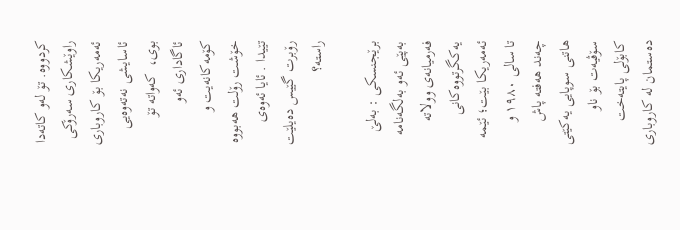كردووه‌. تۆ له‌و كاته‌دا راوێشكاری سه‌رۆكی ئه‌مه‌ریكا بۆ كاروباری ئاسایشی نه‌ته‌وه‌یی بوی،  كه‌واته‌ تۆ ئاگاداری ئه‌و كۆمه‌كانه‌یت و خۆشت رۆلت هه‌بووه‌ تێیدا . ئایا ئه‌وه‌ی رۆبرت گێیس ده‌یلێت راسته؟

برێجنسكی : به‌لێ به‌پێی ئه‌و به‌لگه‌نامه‌ فه‌رمیانه‌ی وولاته‌ یه‌كگرتووه‌كانی ئه‌مه‌ریكا بێت؛ ئێمه‌ تا سالی ١٩٨٠ و چه‌ند هه‌فته‌ پاش هاتنی سوپایی یه‌كێتی سۆڤیه‌ت بۆ ناو كابۆلی پایته‌خت ده‌ستمان له‌ كاروباری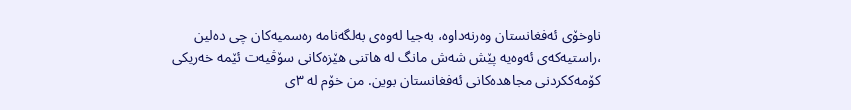ناوخۆی ئه‌فغانستان وه‌رنه‌داوه، به‌جیا له‌وه‌ی به‌لگه‌نامه‌ ره‌سمیه‌كان چی ده‌لین ،راستیه‌كه‌ی ئه‌وه‌یه‌ پێش شه‌ش مانگ له‌ هاتنی هێزه‌كانی سۆڤیه‌ت ئێمه‌ خه‌ریكی كۆمه‌ككردنی مجاهده‌كانی ئه‌فغانستان بوین. من خۆم له‌ ٣ی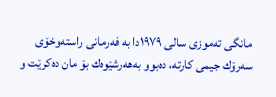مانگی ته‌موزی سالی ١٩٧٩دا به‌ فه‌رمانی راسته‌وخۆی سه‌رۆك جیمی كارته‌، ده‌بوو به‌هه‌رشێوه‌ك بۆ مان ده‌كرێت و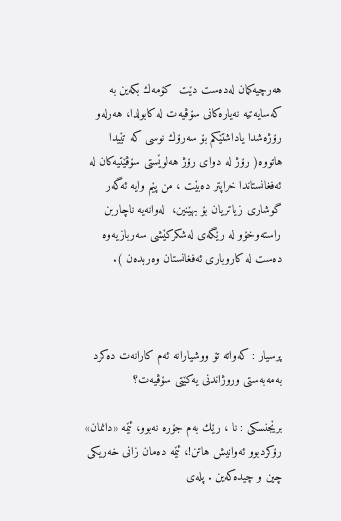هه‌رچیه‌كمان له‌ده‌ست دێت  كۆمه‌ك بكه‌ین به‌ كه‌سایه‌تیه‌ نه‌یاره‌كانی سۆڤیه‌ت له‌ كابولدا، هه‌رله‌و رۆژه‌شدا یاداشتێكم بۆ سه‌رۆك نوسی كه‌ تێیدا هاتووه‌( رۆژ له‌ دوای رۆژ هه‌لوێستی سۆڤێتیه‌كان له‌ ئه‌فغانستاندا خراپتر ده‌بێت ، من پێم وایه‌ ئه‌گه‌ر گوشاری زیاتریان بۆ بهێنین،  له‌وانه‌یه‌ ناچاربن راسته‌وخۆو له‌ رێگه‌ی له‌شكركێشی سه‌ربازیه‌وه‌ ده‌ست له‌ كاروباری ئه‌فغانستان وه‌ربده‌ن ).



پرسیار : كه‌واته‌ تۆ ووشیارانه‌ ئه‌م كارانه‌ت ده‌كرد به‌مه‌به‌ستی وروژاندنی یه‌كێتی سۆڤیه‌ت؟

برێجنسكی : نا ، رێك به‌م جۆره ‌نه‌بوو، ئێمه‌ «دانمان» رۆكردبوو ئه‌وانیش هاتن!، ئێمه‌ ده‌مان زانی خه‌ریكی چین و چیده‌كه‌ین . پله‌ی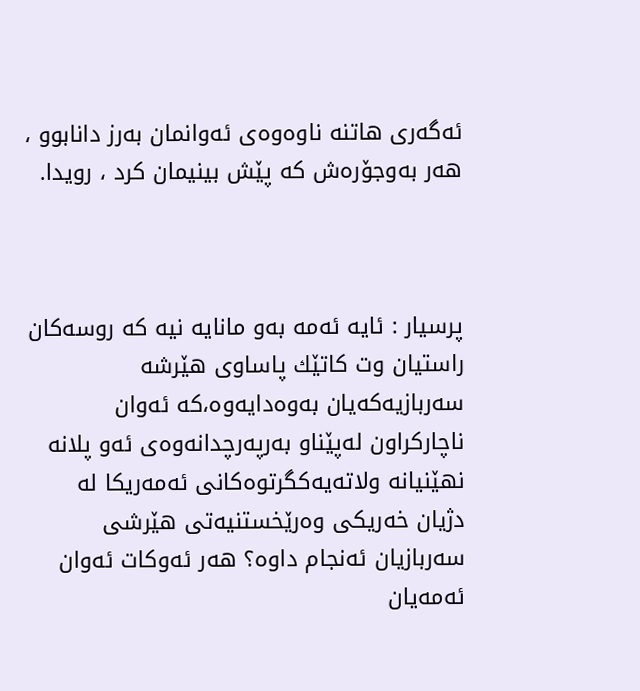ئه‌گه‌ری هاتنه ‌ناوه‌وه‌ی ئه‌وانمان به‌رز دانابوو ، هه‌ر به‌وجۆره‌ش كه‌ پێش بینیمان كرد ، رویدا.



پرسیار : ئایه‌ ئه‌مه‌ به‌و مانایه‌ نیه‌ كه‌ روسه‌كان راستیان وت كاتێك پاساوی هێرشه‌ سه‌ربازیه‌كه‌یان به‌وه‌دایه‌وه‌،كه‌ ئه‌وان ناچاركراون له‌پێناو به‌رپه‌رچدانه‌وه‌ی ئه‌و پلانه نهێنیانه‌ ولاته‌یه‌كگرتوه‌كانی ئه‌مه‌ریكا له‌ دژیان خه‌ریكی وه‌رێخستنیه‌تی هێرشی سه‌ربازیان ئه‌نجام داوه‌؟ هه‌ر ئه‌وكات ئه‌وان ئه‌مه‌یان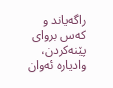راگه‌یاند و كه‌س بروای پێنه‌كردن، وادیاره‌ ئه‌وان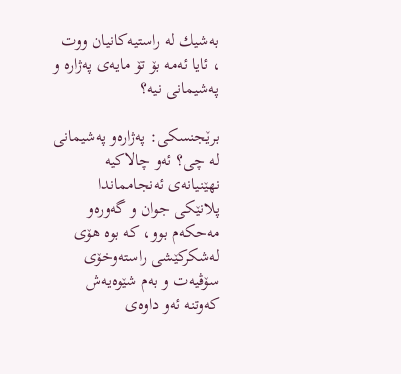به‌شیك له‌ راستیه‌كانیان ووت ، ئایا ئه‌مه‌ بۆ تۆ مایه‌ی په‌ژاره‌ و په‌شیمانی نیه‌؟

برێجنسكی: په‌ژاره‌و په‌شیمانی له‌ چی؟ ئه‌و چالاكیه‌ نهێنیانه‌ی ئه‌نجامماندا پلانێكی جوان و گه‌وره‌و مه‌حكه‌م بوو، كه‌ بوه‌ هۆی له‌شكركێشی راسته‌وخۆی سۆڤیه‌ت و به‌م شێوه‌یه‌ش كه‌وتنه‌ ئه‌و داوه‌ی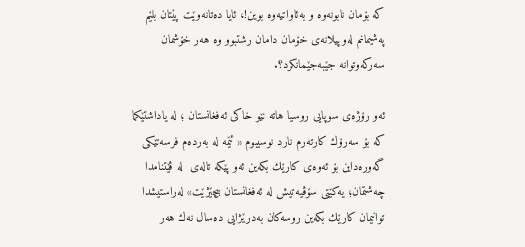كه‌ بۆمان نابونه‌وه‌ و به‌ئاواتیه‌وه‌ بوین!، ئایا ده‌تانه‌وێت پێتان بلێم په‌شیمانم له‌وپیلانه‌ی خۆمان دامان رشتبوو وه‌ هه‌ر خۆشمان  سه‌ركه‌وتوانه‌ جێبه‌جێمانكرد؟.

ئه‌و رۆژه‌ی سوپایی روسیا هاته‌ نێو خاكی ئه‌فغانستان ‌؛ له‌ یاداشتێكما كه‌ بۆ سه‌رۆك كارته‌رم نارد نوسیبوم « ئێمه‌ له‌ به‌رده‌م فرسه‌تێكی گه‌وره‌داین بۆ ئه‌وه‌ی كارێك بكه‌ین ئه‌و پێكه‌ تاله‌ی  له‌ ڤێتنامدا چه‌شتمان؛ یه‌كێتی سۆڤیه‌تیش له‌ ئه‌فغانستان بیچێژێت» له‌راستیشدا توانیمان كارێك بكه‌ین روسه‌كان به‌درێژایی ده‌سال نه‌ك هه‌ر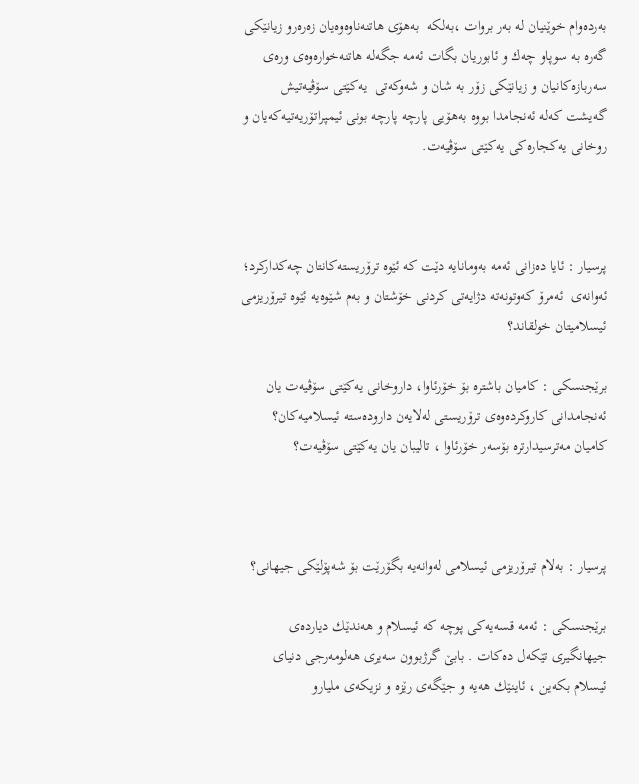به‌رده‌وام خوێنیان له‌ به‌ر بروات ،به‌لكه‌  به‌هۆی هاتنه‌ناوه‌وه‌یان زه‌ره‌رو زیانێكی گه‌ره‌ به‌ سوپاو چه‌ك و ئابوریان بگات ئه‌مه‌ جگه‌له‌ هاتنه‌خواره‌وه‌ی وره‌ی سه‌ربازه‌كانیان و زیانێكی زۆر به‌ شان و شه‌وكه‌تی  یه‌كێتی سۆڤیه‌تیش گه‌یشت كه‌له‌ ئه‌نجامدا بووه‌ به‌هۆیی پارچه‌ پارچه‌ بونی ئیمپراتۆریه‌تیه‌كه‌یان و روخانی یه‌كجاره‌كی یه‌كێتی سۆڤیه‌ت.



پرسیار : ئایا ده‌زانی ئه‌مه‌ به‌ومانایه‌ دێت كه‌ ئێوه‌ ترۆریسته‌كانتان چه‌كداركرد؛ ئه‌وانه‌ی  ئه‌مرۆ كه‌وتونه‌ته‌ دژایه‌تی كردنی خۆشتان و به‌م شێوه‌یه‌ ئێوه‌ تیرۆریزمی ئیسلامیتان خولقاند؟

برێجنسكی : كامیان باشتره‌ بۆ خۆرئاوا، داروخانی یه‌كێتی سۆڤیه‌ت یان ئه‌نجامدانی كاروكرده‌وه‌ی ترۆریستی له‌لایه‌ن داروده‌سته‌ ئیسلامیه‌كان؟ كامیان مه‌ترسیدارتره‌ بۆسه‌ر خۆرئاوا ، تالیبان یان یه‌كێتی سۆڤیه‌ت؟



پرسیار : به‌لام تیرۆریزمی ئیسلامی له‌وانه‌یه‌ بگۆرێت بۆ شه‌پۆلێكی جیهانی؟

برێجنسكی : ئه‌مه‌ قسه‌یه‌كی پوچه‌ كه‌ ئیسلام و هه‌ندێك دیارده‌ی جیهانگیری تێكه‌ل ده‌كات . بابێ گرژبوون سه‌یری هه‌لومه‌رجی دنیای ئیسلام بكه‌ین ، ئاینێك هه‌یه‌ و جێگه‌ی رێزه‌ و نزیكه‌ی ملیارو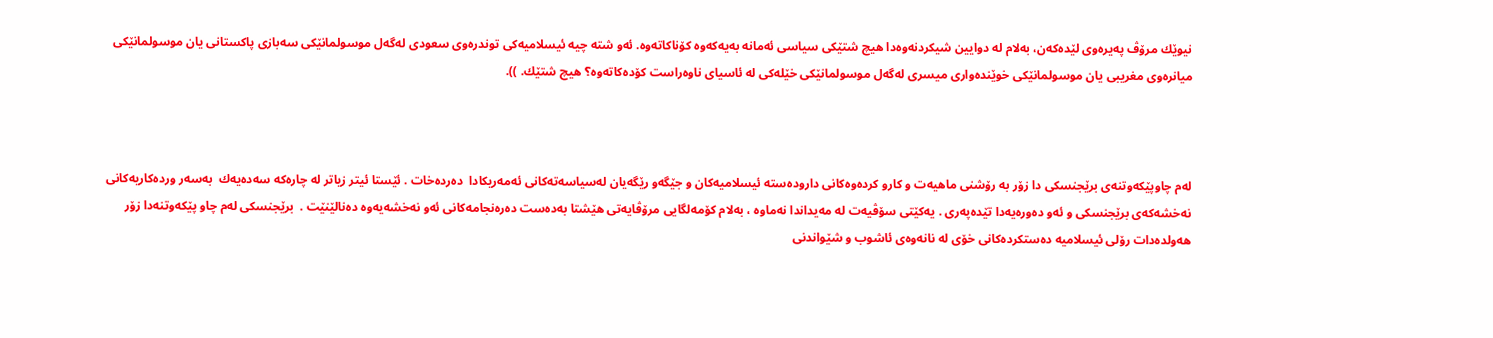نیوێك مرۆڤ په‌یره‌وی لێده‌كه‌ن، به‌لام له‌ دوایین شیكردنه‌وه‌دا هیچ شتێكی سیاسی ئه‌مانه‌ به‌یه‌كه‌وه‌ كۆناكاته‌وه‌. ئه‌و شته‌ چیه‌ ئیسلامیه‌كی توندره‌وی سعودی له‌گه‌ل موسولمانێكی سه‌بازی پاكستانی یان موسولمانێكی میانره‌وی مغریبی یان موسولمانێكی خوێنده‌واری میسری له‌گه‌ل مو‌سولمانێكی خێله‌كی له‌ ئاسیای ناوه‌راست كۆده‌كاته‌وه‌؟ هیچ شتێك. )).



له‌م چاوپێكه‌وتنه‌ی برێجنسكی دا زۆر به‌ رۆشنی ماهیه‌ت و كارو كرده‌وه‌كانی داروده‌سته‌ ئیسلامیه‌كان و جێگه‌و رێگه‌یان له‌سیاسه‌ته‌كانی ئه‌مه‌ریكادا  ده‌رده‌خات . ئێستا ئیتر زیاتر له‌ چاره‌كه‌ سه‌ده‌یه‌ك ‌ به‌سه‌ر ورده‌كاریه‌كانی نه‌خشه‌كه‌ی برێجنسكی و ئه‌و ده‌وره‌یه‌دا تێده‌په‌ری . یه‌كێتی سۆڤیه‌ت له‌ مه‌یداندا نه‌ماوه‌ ، به‌لام كۆمه‌لگایی مرۆڤایه‌تی هێشتا به‌ده‌ست ده‌ره‌نجامه‌كانی ئه‌و نه‌خشه‌یه‌وه‌ ده‌نالێنێت .  برێجنسكی له‌م چاو پێكه‌وتنه‌دا زۆر هه‌ولده‌دات رۆلی ئیسلامیه‌ ده‌ستكرده‌كانی خۆی له‌ نانه‌وه‌ی ئاشوب و شێواندنی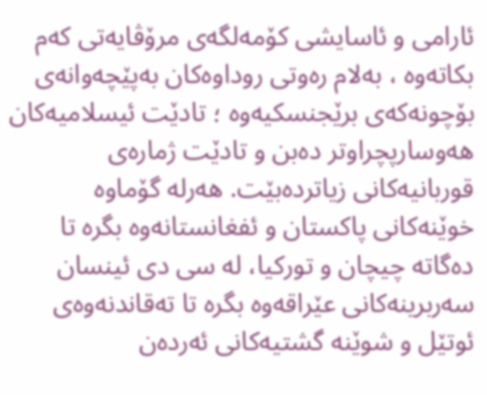ئارامی و ئاسایشی كۆمه‌لگه‌ی مرۆڤایه‌تی كه‌م بكاته‌وه‌ ، به‌لام ره‌وتی روداوه‌كان به‌پێچه‌وانه‌ی بۆچونه‌كه‌ی برێجنسكیه‌وه‌ ؛ تادێت ئیسلامیه‌كان هه‌وسارپچراوتر ده‌بن و تادێت ژماره‌ی قوربانیه‌كانی زیاترده‌بێت. هه‌رله‌ گۆماوه‌ خوێنه‌كانی پاكستان و ئفغانستانه‌وه ‌بگره‌ تا ده‌گاته‌ چیچان و توركیا، له‌ سی دی ئینسان سه‌ربرینه‌كانی عێراقه‌وه ‌بگره‌ تا ته‌قاندنه‌وه‌ی ئوتێل و شوێنه‌ گشتیه‌كانی ئه‌رده‌ن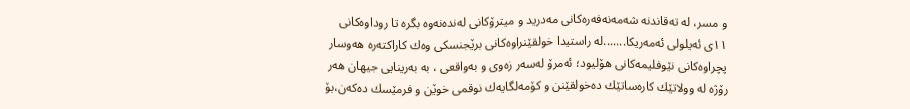و مسر، له ته‌قاندنه‌ شه‌مه‌نه‌فه‌ره‌كانی مه‌درید و میترۆكانی له‌نده‌نه‌وه‌ بگره‌ تا روداوه‌كانی ١١ی ئه‌یلولی ئه‌مه‌ریكا.......له‌ راستیدا خولقێنراوه‌كانی برێجنسكی وه‌ك كاراكته‌ره‌ هه‌وسار پچراوه‌كانی نێوفلیمه‌كانی هۆلیود؛ ئه‌مرۆ له‌سه‌ر زه‌وی و به‌واقعی ، به‌ به‌رینایی جیهان هه‌ر رۆژه‌ له‌ وولاتێك كاره‌ساتێك ده‌خولقێنن و كۆمه‌لگایه‌ك نوقمی خوێن و فرمێسك ده‌كه‌ن،بۆ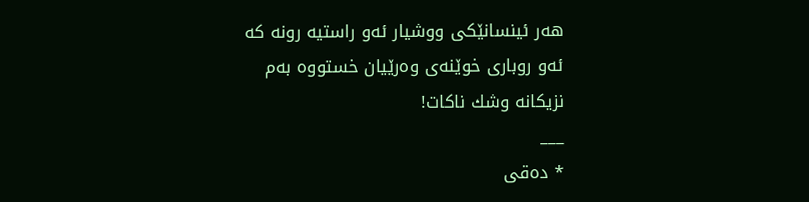هه‌ر ئینسانێكی ووشیار ئه‌و راستیه‌ رونه‌ كه‌ ئه‌و روباری خوێنه‌ی وه‌رێیان خستووه‌ به‌م نزیكانه‌ وشك ناكات!
___
٭ ده‌قی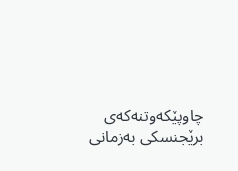چاوپێكه‌وتنه‌كه‌ی برێجنسكی به‌زمانی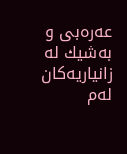عه‌ره‌بی و به‌شیك له‌ زانیاریه‌كان له‌م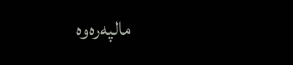مالپه‌ره‌وه‌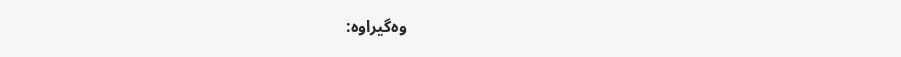وه‌گیراوه‌: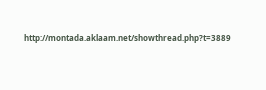http://montada.aklaam.net/showthread.php?t=3889